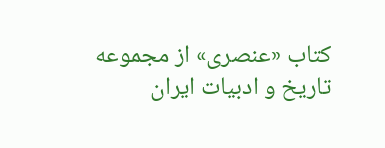کتاب «عنصری» از مجموعه تاریخ و ادبیات ایران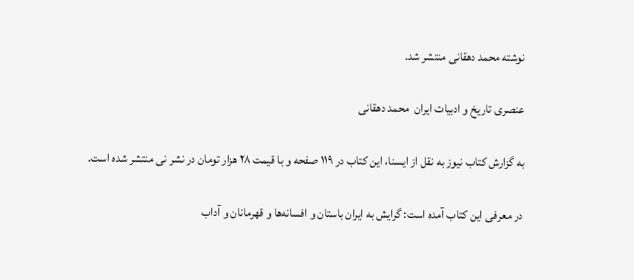نوشته محمد دهقانی منتشر شد.

عنصری تاریخ و ادبیات ایران  محمد دهقانی

به گزارش کتاب نیوز به نقل از ایسنا، این کتاب در ۱۱۹ صفحه و با قیمت ۲۸ هزار تومان در نشر نی منتشر شده است.

در معرفی این کتاب آمده است: گرایش به ایران باستان و افسانه‌ها و قهرمانان و آداب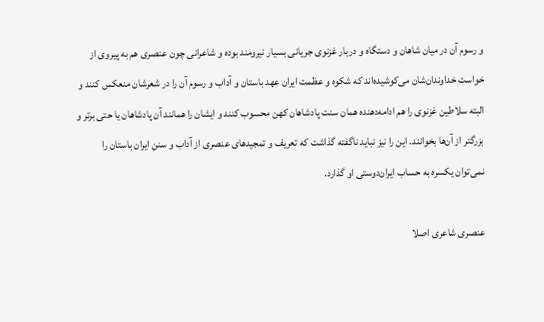و رسوم آن در میان شاهان و دستگاه و دربار غزنوی جریانی بسیار نیرومند بوده و شاعرانی چون عنصری هم به پیروی از خواست خداوندان‌شان می‌کوشیده‌اند که شکوه و عظمت ایران عهد باستان و آداب و رسوم آن را در شعرشان منعکس کنند و البته سلاطین غزنوی را هم ادامه‌دهنده همان سنت پادشاهان کهن محسوب کنند و ایشان را همانند آن پادشاهان یا حتی برتر و بزرگتر از آن‌ها بخوانند. این را نیز نباید ناگفته گذاشت که تعریف و تمجیدهای عنصری از آداب و سنن ایران باستان را نمی‌توان یکسره به حساب ایران‌دوستی او گذارد.

عنصری شاعری اصلا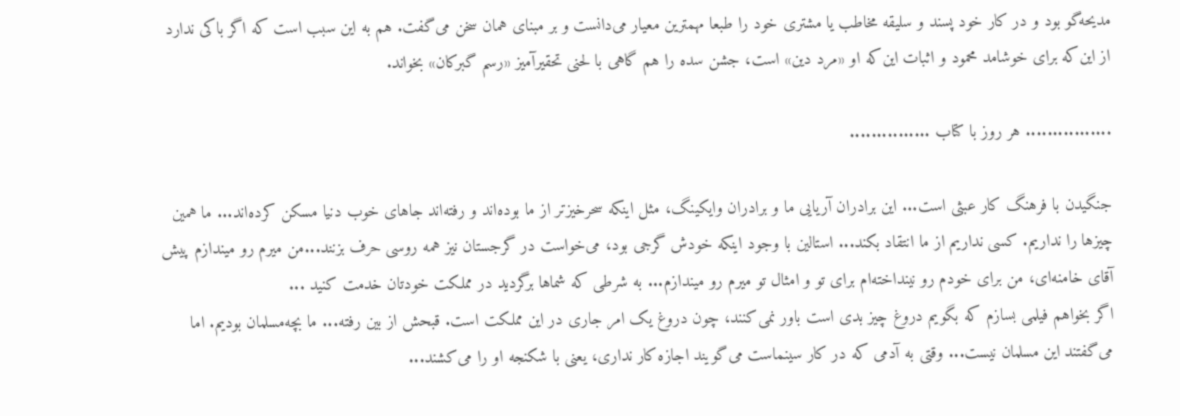مدیحه‌گو بود و در کار خود پسند و سلیقه مخاطب یا مشتری خود را طبعا مهمترین معیار می‌دانست و بر مبنای همان سخن می‌گفت. هم به این سبب است که اگر باکی ندارد از این‌که برای خوشامد محمود و اثبات این‌که او «مرد دین» است، جشن سده را هم گاهی با لحنی تحقیرآمیز «رسم گبرکان» بخواند.

................ هر روز با کتاب ...............

جنگیدن با فرهنگ کار عبثی است... این برادران آریایی ما و برادران وایکینگ، مثل اینکه سحرخیزتر از ما بوده‌اند و رفته‌اند جاهای خوب دنیا مسکن کرده‌اند... ما همین چیزها را نداریم. کسی نداریم از ما انتقاد بکند... استالین با وجود اینکه خودش گرجی بود، می‌خواست در گرجستان نیز همه روسی حرف بزنند...من میرم رو میندازم پیش آقای خامنه‌ای، من برای خودم رو نینداخته‌ام برای تو و امثال تو میرم رو میندازم... به شرطی که شماها برگردید در مملکت خودتان خدمت کنید ...
اگر بخواهم فیلمی بسازم که بگویم دروغ چیز بدی است باور نمی‌کنند، چون دروغ یک امر جاری در این مملکت است. قبحش از بین رفته... ما بچه‌مسلمان بودیم. اما می‌گفتند این مسلمان نیست... وقتی به آدمی که در کار سینماست می‌گویند اجازه کار نداری، یعنی با شکنجه او را می‌کشند...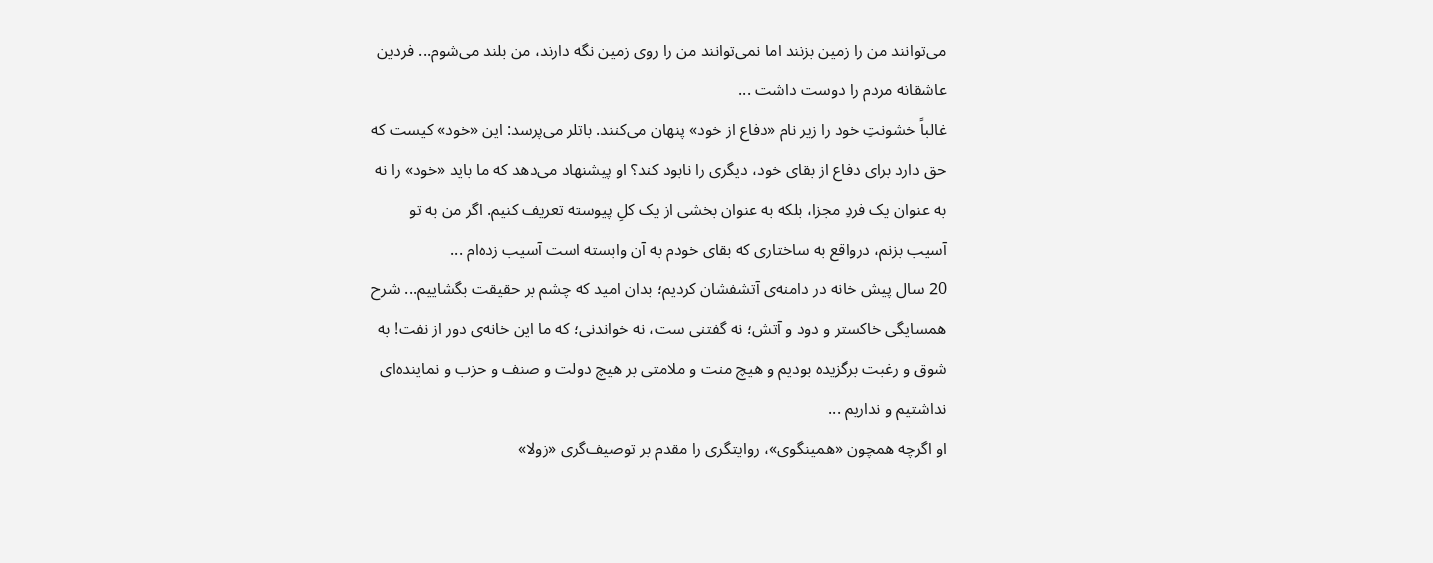می‌توانند من را زمین بزنند اما نمی‌توانند من را روی زمین نگه دارند، من بلند می‌شوم... فردین عاشقانه مردم را دوست داشت ...
غالباً خشونتِ خود را زیر نام «دفاع از خود» پنهان می‌کنند. باتلر می‌پرسد: این «خود» کیست که حق دارد برای دفاع از بقای خود، دیگری را نابود کند؟ او پیشنهاد می‌دهد که ما باید «خود» را نه به عنوان یک فردِ مجزا، بلکه به عنوان بخشی از یک کلِ پیوسته تعریف کنیم. اگر من به تو آسیب بزنم، درواقع به ساختاری که بقای خودم به آن وابسته است آسیب زده‌ام ...
20 سال پیش خانه در دامنه‌ی آتشفشان کردیم؛ بدان امید که چشم بر حقیقت بگشاییم... شرح همسایگی خاکستر و دود و آتش؛ نه گفتنی ست، نه خواندنی؛ که ما این خانه‌ی دور از نفت! به شوق و رغبت برگزیده بودیم و هیچ منت و ملامتی بر هیچ دولت و صنف و حزب و نماینده‌ای نداشتیم و نداریم ...
او اگرچه همچون «همینگوی»، روایتگری را مقدم بر توصیف‌گری «زولا»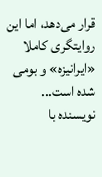قرار می‌دهد، اما این روایتگری کاملا «ایرانیزه» و بومی شده است... نویسنده با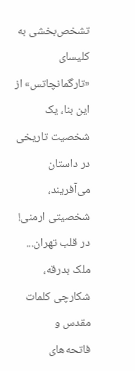تشخص‌بخشی به کلیسای «تارگمانچاتس» از این بنا، یک شخصیت تاریخی در داستان می‌آفریند، شخصیتی ارمنی! در قلب تهران... ملک بدرقه، شکارچی کلمات مقدس و فاتحه‌های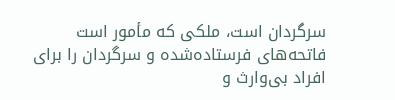سرگردان است، ملکی که مأمور است فاتحه‌های فرستاده‌شده و سرگردان را برای افراد بی‌وارث و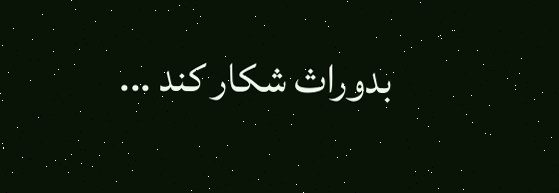بد‌وراث شکار کند ...